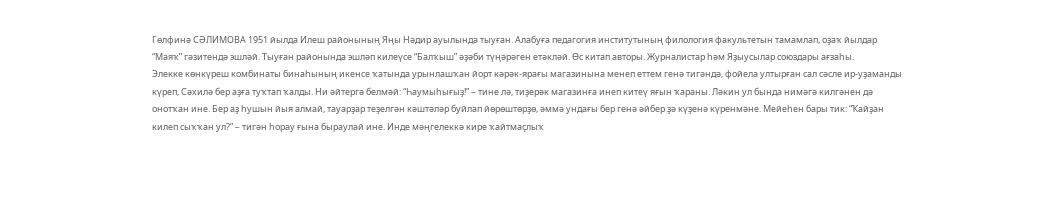Гөлфинә СӘЛИМОВА 1951 йылда Илеш районының Яңы Нәдир ауылында тыуған. Алабуға педагогия институтының филология факультетын тамамлап, оҙаҡ йылдар “Маяҡ” гәзитендә эшләй. Тыуған районында эшләп килеүсе “Балҡыш” әҙәби түңәрәген етәкләй. Өс китап авторы. Журналистар һәм Яҙыусылар союздары ағзаһы.
Элекке көнкүреш комбинаты бинаһының икенсе ҡатында урынлашҡан йорт кәрәк-ярағы магазинына менеп еттем генә тигәндә, фойела ултырған сал сәсле ир-уҙаманды күреп, Сәхилә бер аҙға туҡтап ҡалды. Ни әйтергә белмәй: “Һаумыһығыҙ!” – тине лә, тиҙерәк магазинға инеп китеү яғын ҡараны. Ләкин ул бында нимәгә килгәнен дә онотҡан ине. Бер аҙ һушын йыя алмай, тауарҙар теҙелгән кәштәләр буйлап йөрөштөрҙө, әммә ундағы бер генә әйбер ҙә күҙенә күренмәне. Мейеһен бары тик: “Ҡайҙан килеп сыҡҡан ул?” – тигән һорау ғына быраулай ине. Инде мәңгелеккә кире ҡайтмаҫлыҡ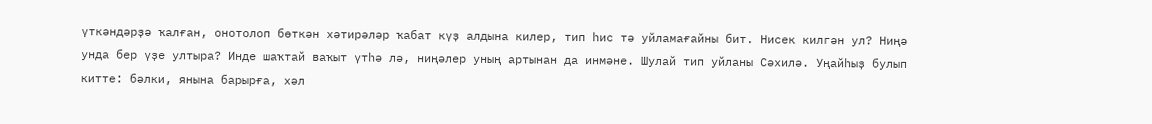үткәндәрҙә ҡалған, онотолоп бөткән хәтирәләр ҡабат күҙ алдына килер, тип һис тә уйламағайны бит. Нисек килгән ул? Ниңә унда бер үҙе ултыра? Инде шаҡтай ваҡыт үтһә лә, ниңәлер уның артынан да инмәне. Шулай тип уйланы Сәхилә. Уңайһыҙ булып китте: бәлки, янына барырға, хәл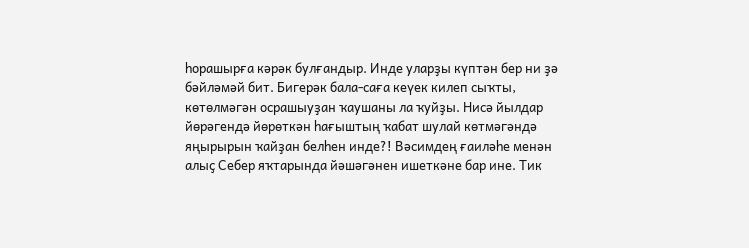һорашырға кәрәк булғандыр. Инде уларҙы күптән бер ни ҙә бәйләмәй бит. Бигерәк бала-саға кеүек килеп сыҡты, көтөлмәгән осрашыуҙан ҡаушаны ла ҡуйҙы. Нисә йылдар йөрәгендә йөрөткән һағыштың ҡабат шулай көтмәгәндә яңырырын ҡайҙан белһен инде?! Вәсимдең ғаиләһе менән алыҫ Себер яҡтарында йәшәгәнен ишеткәне бар ине. Тик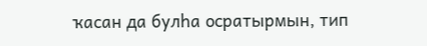ҡасан да булһа осратырмын, тип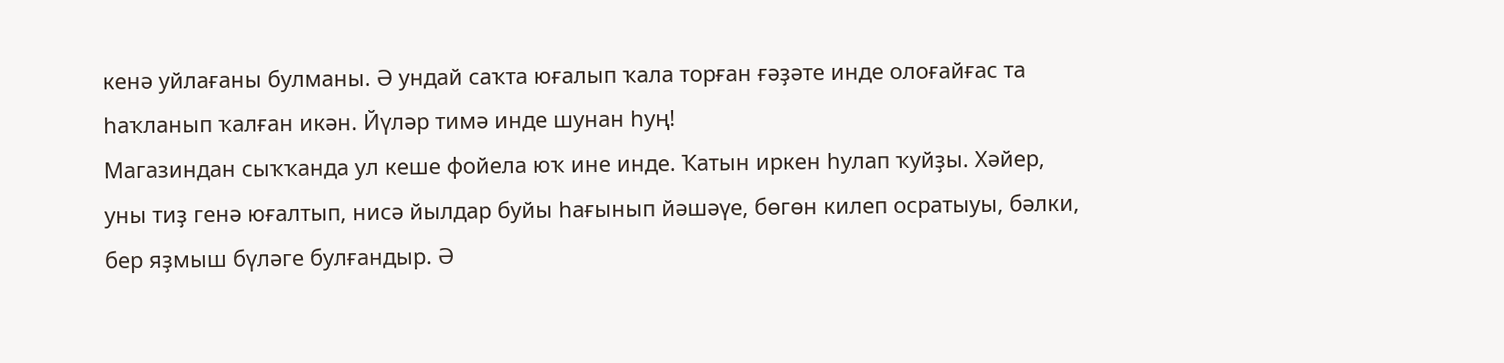кенә уйлағаны булманы. Ә ундай саҡта юғалып ҡала торған ғәҙәте инде олоғайғас та һаҡланып ҡалған икән. Йүләр тимә инде шунан һуң!
Магазиндан сыҡҡанда ул кеше фойела юҡ ине инде. Ҡатын иркен һулап ҡуйҙы. Хәйер, уны тиҙ генә юғалтып, нисә йылдар буйы һағынып йәшәүе, бөгөн килеп осратыуы, бәлки, бер яҙмыш бүләге булғандыр. Ә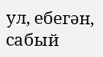ул, ебегән, сабый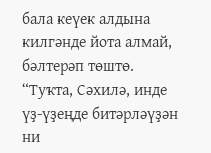бала кеүек алдына килгәнде йота алмай, бәлтерәп төштө. “Туҡта, Сәхилә, инде үҙ-үҙеңде битәрләүҙән ни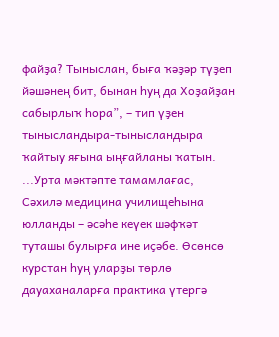файҙа? Тыныслан, быға ҡәҙәр түҙеп йәшәнең бит, бынан һуң да Хоҙайҙан сабырлыҡ һора”, – тип үҙен тынысландыра-тынысландыра ҡайтыу яғына ыңғайланы ҡатын.
...Урта мәктәпте тамамлағас, Сәхилә медицина училищеһына юлланды – әсәһе кеүек шәфҡәт туташы булырға ине иҫәбе. Өсөнсө курстан һуң уларҙы төрлө дауаханаларға практика үтергә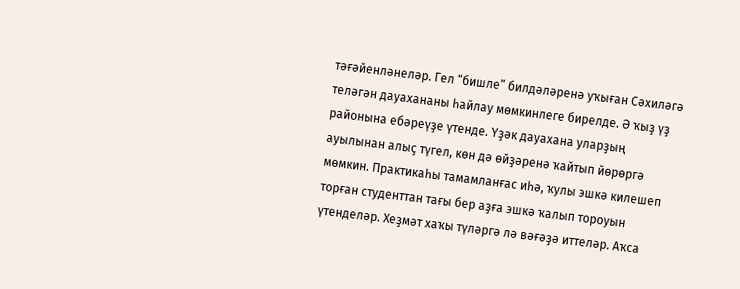тәғәйенләнеләр. Гел “бишле” билдәләренә уҡыған Сәхиләгә теләгән дауахананы һайлау мөмкинлеге бирелде. Ә ҡыҙ үҙ районына ебәреүҙе үтенде. Үҙәк дауахана уларҙың ауылынан алыҫ түгел, көн дә өйҙәренә ҡайтып йөрөргә мөмкин. Практикаһы тамамланғас иһә, ҡулы эшкә килешеп торған студенттан тағы бер аҙға эшкә ҡалып тороуын үтенделәр. Хеҙмәт хаҡы түләргә лә вәғәҙә иттеләр. Аҡса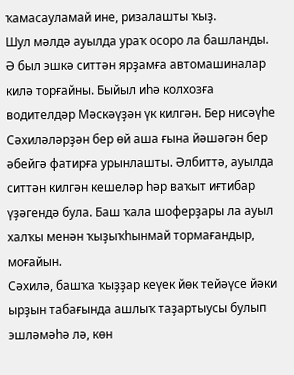ҡамасауламай ине, ризалашты ҡыҙ.
Шул мәлдә ауылда ураҡ осоро ла башланды. Ә был эшкә ситтән ярҙамға автомашиналар килә торғайны. Быйыл иһә колхозға водителдәр Мәскәүҙән үк килгән. Бер нисәүһе Сәхиләләрҙән бер өй аша ғына йәшәгән бер әбейгә фатирға урынлашты. Әлбиттә, ауылда ситтән килгән кешеләр һәр ваҡыт иғтибар үҙәгендә була. Баш ҡала шоферҙары ла ауыл халҡы менән ҡыҙыҡһынмай тормағандыр, моғайын.
Сәхилә, башҡа ҡыҙҙар кеүек йөк тейәүсе йәки ырҙын табағында ашлыҡ таҙартыусы булып эшләмәһә лә, көн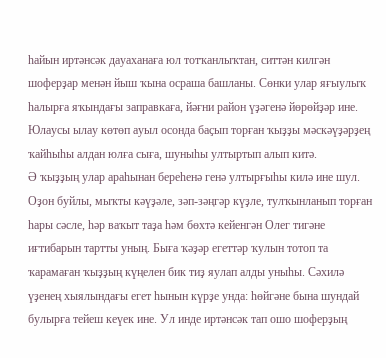һайын иртәнсәк дауаханаға юл тотҡанлыҡтан, ситтән килгән шоферҙар менән йыш ҡына осраша башланы. Сөнки улар яғыулыҡ һалырға яҡындағы заправкаға, йәғни район үҙәгенә йөрөйҙәр ине. Юлаусы ылау көтөп ауыл осонда баҫып торған ҡыҙҙы мәскәүҙәрҙең ҡайһыһы алдан юлға сыға, шуныһы ултыртып алып китә.
Ә ҡыҙҙың улар араһынан береһенә генә ултырғыһы килә ине шул. Оҙон буйлы, мыҡты кәүҙәле, зәп-зәңгәр күҙле, тулҡынланып торған һары сәсле, һәр ваҡыт таҙа һәм бөхтә кейенгән Олег тигәне иғтибарын тартты уның. Быға ҡәҙәр егеттәр ҡулын тотоп та ҡарамаған ҡыҙҙың күңелен бик тиҙ яулап алды уныһы. Сәхилә үҙенең хыялындағы егет һынын күрҙе унда: һөйгәне бына шундай булырға тейеш кеүек ине. Ул инде иртәнсәк тап ошо шоферҙың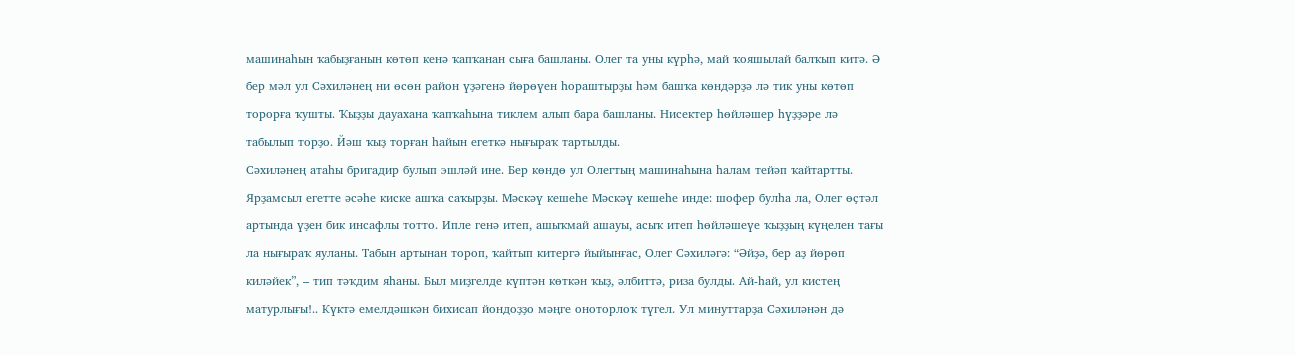машинаһын ҡабыҙғанын көтөп кенә ҡапҡанан сыға башланы. Олег та уны күрһә, май ҡояшылай балҡып китә. Ә бер мәл ул Сәхиләнең ни өсөн район үҙәгенә йөрөүен һораштырҙы һәм башҡа көндәрҙә лә тик уны көтөп торорға ҡушты. Ҡыҙҙы дауахана ҡапҡаһына тиклем алып бара башланы. Нисектер һөйләшер һүҙҙәре лә табылып торҙо. Йәш ҡыҙ торған һайын егеткә нығыраҡ тартылды.
Сәхиләнең атаһы бригадир булып эшләй ине. Бер көндө ул Олегтың машинаһына һалам тейәп ҡайтартты. Ярҙамсыл егетте әсәһе киске ашҡа саҡырҙы. Мәскәү кешеһе Мәскәү кешеһе инде: шофер булһа ла, Олег өҫтәл артында үҙен бик инсафлы тотто. Ипле генә итеп, ашыҡмай ашауы, асыҡ итеп һөйләшеүе ҡыҙҙың күңелен тағы ла нығыраҡ яуланы. Табын артынан тороп, ҡайтып китергә йыйынғас, Олег Сәхиләгә: “Әйҙә, бер аҙ йөрөп киләйек”, – тип тәҡдим яһаны. Был миҙгелде күптән көткән ҡыҙ, әлбиттә, риза булды. Ай-һай, ул кистең матурлығы!.. Күктә емелдәшкән бихисап йондоҙҙо мәңге оноторлоҡ түгел. Ул минуттарҙа Сәхиләнән дә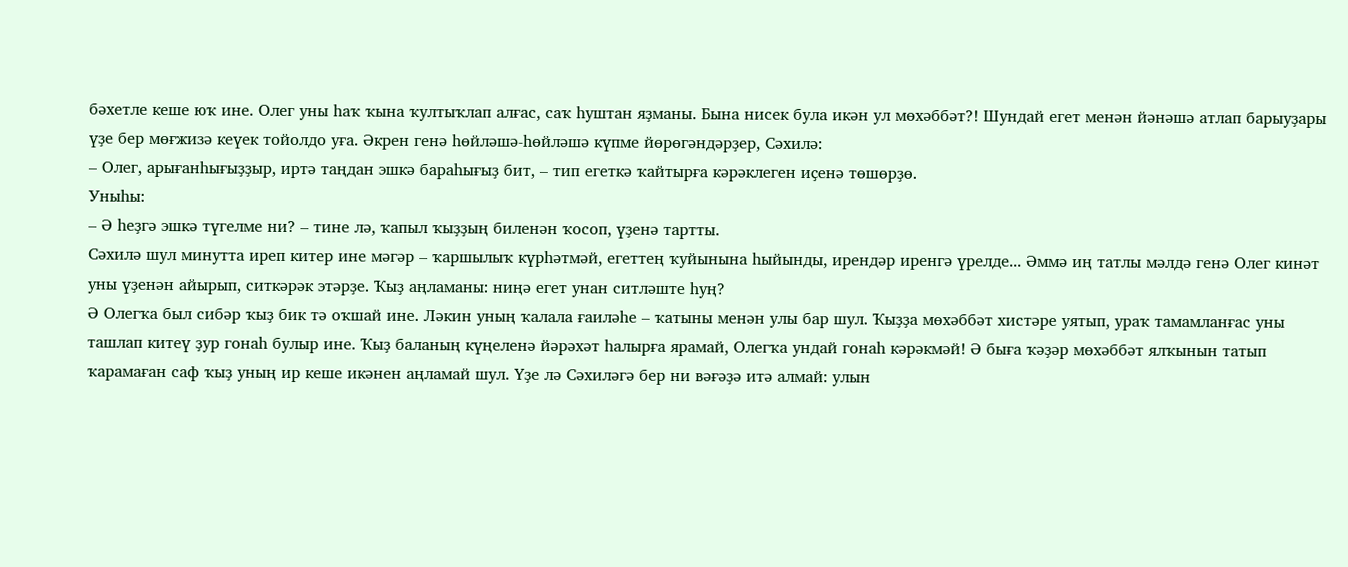бәхетле кеше юҡ ине. Олег уны һаҡ ҡына ҡултыҡлап алғас, саҡ һуштан яҙманы. Бына нисек була икән ул мөхәббәт?! Шундай егет менән йәнәшә атлап барыуҙары үҙе бер мөғжизә кеүек тойолдо уға. Әкрен генә һөйләшә-һөйләшә күпме йөрөгәндәрҙер, Сәхилә:
– Олег, арығанһығыҙҙыр, иртә таңдан эшкә бараһығыҙ бит, – тип егеткә ҡайтырға кәрәклеген иҫенә төшөрҙө.
Уныһы:
– Ә һеҙгә эшкә түгелме ни? – тине лә, ҡапыл ҡыҙҙың биленән ҡосоп, үҙенә тартты.
Сәхилә шул минутта иреп китер ине мәгәр – ҡаршылыҡ күрһәтмәй, егеттең ҡуйынына һыйынды, ирендәр иренгә үрелде... Әммә иң татлы мәлдә генә Олег кинәт уны үҙенән айырып, ситкәрәк этәрҙе. Ҡыҙ аңламаны: ниңә егет унан ситләште һуң?
Ә Олегҡа был сибәр ҡыҙ бик тә оҡшай ине. Ләкин уның ҡалала ғаиләһе – ҡатыны менән улы бар шул. Ҡыҙҙа мөхәббәт хистәре уятып, ураҡ тамамланғас уны ташлап китеү ҙур гонаһ булыр ине. Ҡыҙ баланың күңеленә йәрәхәт һалырға ярамай, Олегҡа ундай гонаһ кәрәкмәй! Ә быға ҡәҙәр мөхәббәт ялҡынын татып ҡарамаған саф ҡыҙ уның ир кеше икәнен аңламай шул. Үҙе лә Сәхиләгә бер ни вәғәҙә итә алмай: улын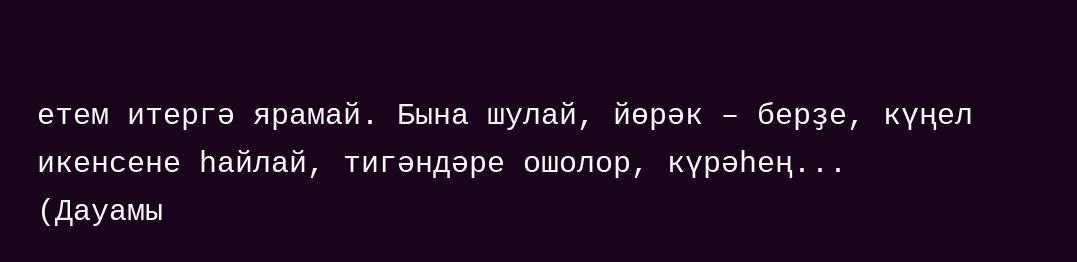етем итергә ярамай. Бына шулай, йөрәк – берҙе, күңел икенсене һайлай, тигәндәре ошолор, күрәһең...
(Дауамы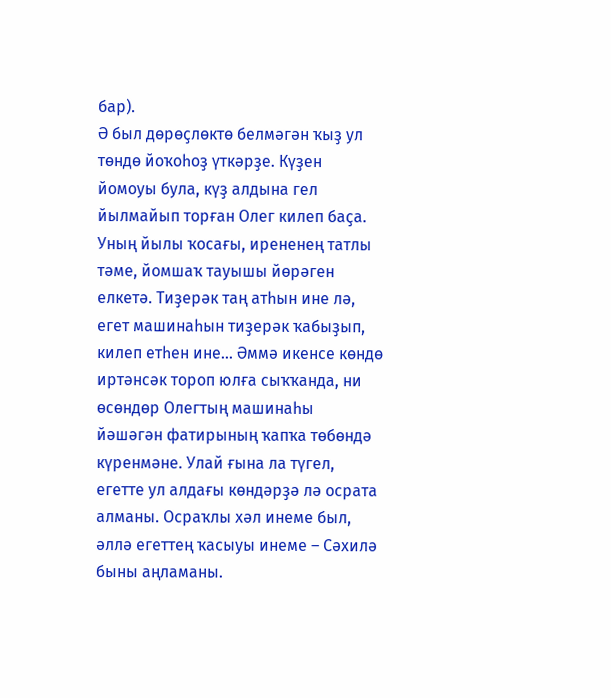бар).
Ә был дөрөҫлөктө белмәгән ҡыҙ ул төндө йоҡоһоҙ үткәрҙе. Күҙен йомоуы була, күҙ алдына гел йылмайып торған Олег килеп баҫа. Уның йылы ҡосағы, ирененең татлы тәме, йомшаҡ тауышы йөрәген елкетә. Тиҙерәк таң атһын ине лә, егет машинаһын тиҙерәк ҡабыҙып, килеп етһен ине... Әммә икенсе көндө иртәнсәк тороп юлға сыҡҡанда, ни өсөндөр Олегтың машинаһы йәшәгән фатирының ҡапҡа төбөндә күренмәне. Улай ғына ла түгел, егетте ул алдағы көндәрҙә лә осрата алманы. Осраҡлы хәл инеме был, әллә егеттең ҡасыуы инеме – Сәхилә быны аңламаны.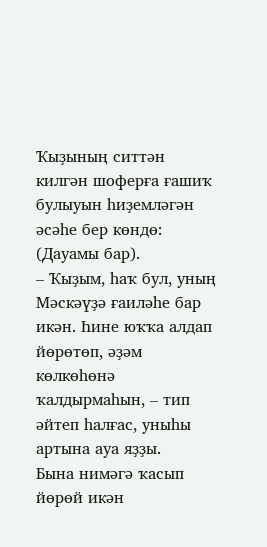Ҡыҙының ситтән килгән шоферға ғашиҡ булыуын һиҙемләгән әсәһе бер көндө:
(Дауамы бар).
– Ҡыҙым, һаҡ бул, уның Мәскәүҙә ғаиләһе бар икән. Һине юҡҡа алдап йөрөтөп, әҙәм көлкөһөнә ҡалдырмаһын, – тип әйтеп һалғас, уныһы артына ауа яҙҙы.
Бына нимәгә ҡасып йөрөй икән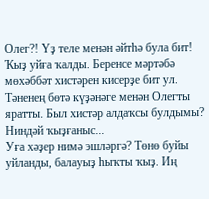Олег?! Үҙ теле менән әйтһә була бит! Ҡыҙ уйға ҡалды. Беренсе мәртәбә мөхәббәт хистәрен кисерҙе бит ул. Тәненең бөтә күҙәнәге менән Олегты яратты. Был хистәр алдаҡсы булдымы? Ниндәй ҡыҙғаныс...
Уға хәҙер нимә эшләргә? Төнө буйы уйланды, балауыҙ һыҡты ҡыҙ. Иң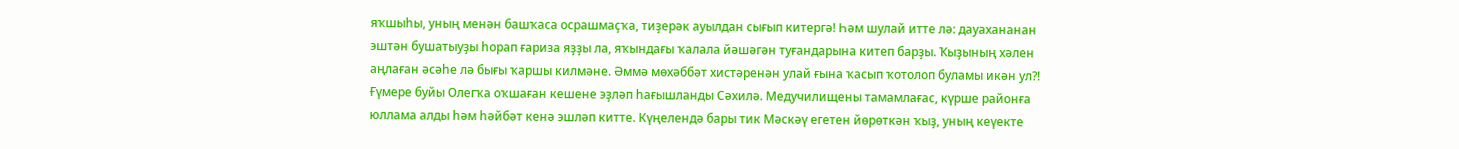яҡшыһы, уның менән башҡаса осрашмаҫҡа, тиҙерәк ауылдан сығып китергә! Һәм шулай итте лә: дауахананан эштән бушатыуҙы һорап ғариза яҙҙы ла, яҡындағы ҡалала йәшәгән туғандарына китеп барҙы. Ҡыҙының хәлен аңлаған әсәһе лә бығы ҡаршы килмәне. Әммә мөхәббәт хистәренән улай ғына ҡасып ҡотолоп буламы икән ул?!
Ғүмере буйы Олегҡа оҡшаған кешене эҙләп һағышланды Сәхилә. Медучилищены тамамлағас, күрше районға юллама алды һәм һәйбәт кенә эшләп китте. Күңелендә бары тик Мәскәү егетен йөрөткән ҡыҙ, уның кеүекте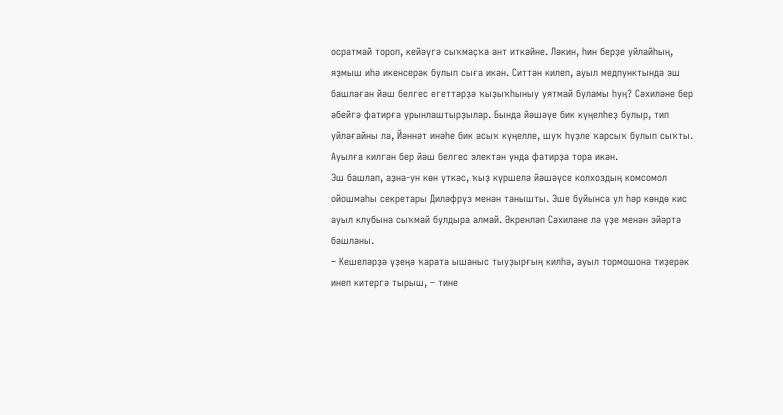осратмай тороп, кейәүгә сыҡмаҫҡа ант иткәйне. Ләкин, һин берҙе уйлайһың, яҙмыш иһә икенсерәк булып сыға икән. Ситтән килеп, ауыл медпунктында эш башлаған йәш белгес егеттәрҙә ҡыҙыҡһыныу уятмай буламы һуң? Сәхиләне бер әбейгә фатирға урынлаштырҙылар. Бында йәшәүе бик күңелһеҙ булыр, тип уйлағайны ла, Йәннәт инәһе бик асыҡ күңелле, шуҡ һүҙле ҡарсыҡ булып сыҡты. Ауылға килгән бер йәш белгес электән унда фатирҙа тора икән.
Эш башлап, аҙна-ун көн үткәс, ҡыҙ күршелә йәшәүсе колхоздың комсомол ойошмаһы секретары Диләфрүз менән танышты. Эше буйынса ул һәр көндө кис ауыл клубына сыҡмай булдыра алмай. Әкренләп Сәхиләне лә үҙе менән эйәртә башланы.
– Кешеләрҙә үҙеңә ҡарата ышаныс тыуҙырғың килһә, ауыл тормошона тиҙерәк инеп китергә тырыш, – тине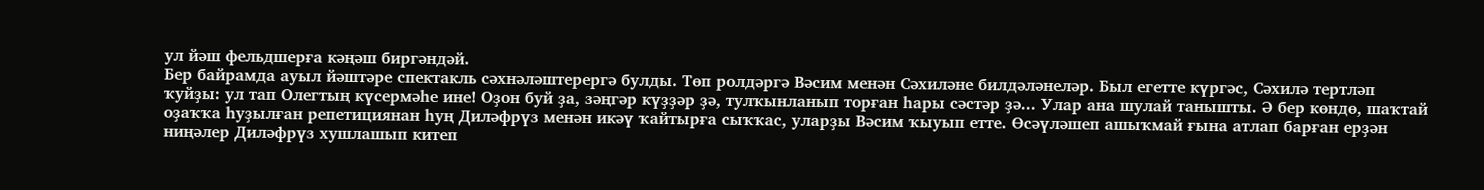ул йәш фельдшерға кәңәш биргәндәй.
Бер байрамда ауыл йәштәре спектакль сәхнәләштерергә булды. Төп ролдәргә Вәсим менән Сәхиләне билдәләнеләр. Был егетте күргәс, Сәхилә тертләп ҡуйҙы: ул тап Олегтың күсермәһе ине! Оҙон буй ҙа, зәңгәр күҙҙәр ҙә, тулҡынланып торған һары сәстәр ҙә... Улар ана шулай танышты. Ә бер көндө, шаҡтай оҙаҡҡа һуҙылған репетициянан һуң Диләфрүз менән икәү ҡайтырға сыҡҡас, уларҙы Вәсим ҡыуып етте. Өсәүләшеп ашыҡмай ғына атлап барған ерҙән ниңәлер Диләфрүз хушлашып китеп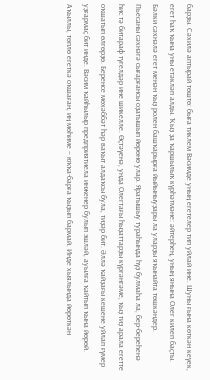барҙы. Сәхилә аптырай төштө: быға тиклем Вәсимде уның егетелер тип уйлай ине. Шуны ғына көткән кеүек, егет һаҡ ҡына уны етәкләп алды. Ҡыҙ ҙа ҡаршылыҡ күрһәтмәне: әйтерһең, уның янына Олег килеп баҫты. Бәлки сәхнәлә егет менән ҡыҙ ролен башҡарырға йыйыныуҙары ла уларҙы яҡынайта төшкәндер.
Пьесаны сәхнәгә сығарғансы оҙатышып йөрөнө улар. Яратышыу тураһында һүҙ булмаһа ла, бер-береһенә һис тә битараф түгелдәр ине шикелле. Өҫтәүенә, унда Олегтағы һыҙаттарҙы күргәнгәме, ҡыҙ тиҙ арала егетте оҡшатып өлгөрҙө. Беренсе мөхәббәт һәр ваҡыт алдаҡсы була, тиҙәр бит. Әллә ҡайҙағы кешене уйлап ғүмер уҙғармаҫ бит инде. Вәсим ҡайһылыр предприятиела инженер булып эшләй, ауылға ҡайтып ҡына йөрөй. Аҡыллы, төплө егеткә оҡшаған, иң мөһиме – юҡҡа-барға ҡыҙып бармай. Инде хыялында йөрөткән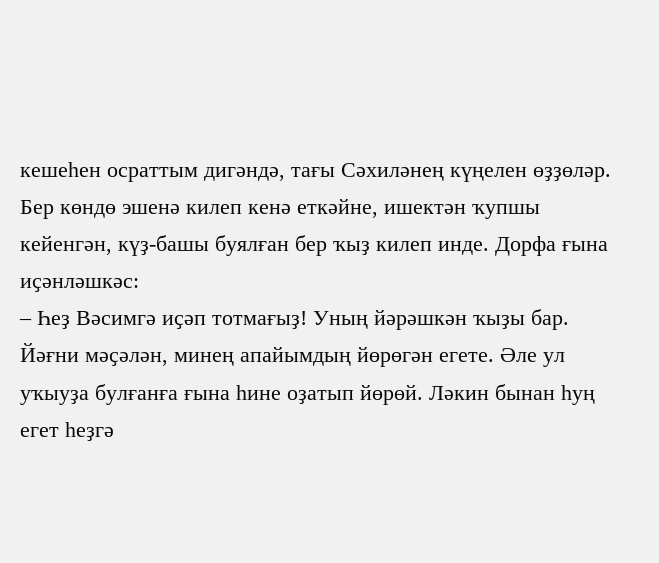кешеһен осраттым дигәндә, тағы Сәхиләнең күңелен өҙҙөләр. Бер көндө эшенә килеп кенә еткәйне, ишектән ҡупшы кейенгән, күҙ-башы буялған бер ҡыҙ килеп инде. Дорфа ғына иҫәнләшкәс:
– Һеҙ Вәсимгә иҫәп тотмағыҙ! Уның йәрәшкән ҡыҙы бар. Йәғни мәҫәлән, минең апайымдың йөрөгән егете. Әле ул уҡыуҙа булғанға ғына һине оҙатып йөрөй. Ләкин бынан һуң егет һеҙгә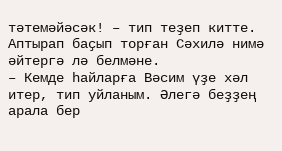тәтемәйәсәк! – тип теҙеп китте.
Аптырап баҫып торған Сәхилә нимә әйтергә лә белмәне.
– Кемде һайларға Вәсим үҙе хәл итер, тип уйланым. Әлегә беҙҙең арала бер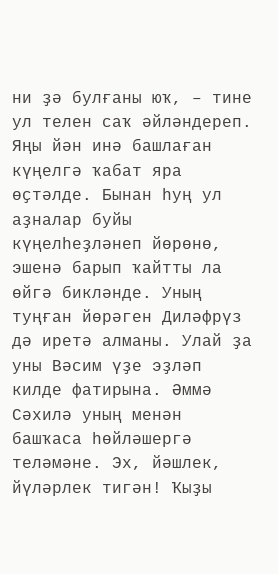ни ҙә булғаны юҡ, – тине ул телен саҡ әйләндереп.
Яңы йән инә башлаған күңелгә ҡабат яра өҫтәлде. Бынан һуң ул аҙналар буйы күңелһеҙләнеп йөрөнө, эшенә барып ҡайтты ла өйгә бикләнде. Уның туңған йөрәген Диләфрүз дә иретә алманы. Улай ҙа уны Вәсим үҙе эҙләп килде фатирына. Әммә Сәхилә уның менән башҡаса һөйләшергә теләмәне. Эх, йәшлек, йүләрлек тигән! Ҡыҙы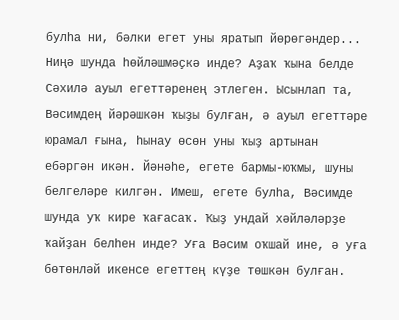булһа ни, бәлки егет уны яратып йөрөгәндер... Ниңә шунда һөйләшмәҫкә инде? Аҙаҡ ҡына белде Сәхилә ауыл егеттәренең этлеген. Ысынлап та, Вәсимдең йәрәшкән ҡыҙы булған, ә ауыл егеттәре юрамал ғына, һынау өсөн уны ҡыҙ артынан ебәргән икән. Йәнәһе, егете бармы-юҡмы, шуны белгеләре килгән. Имеш, егете булһа, Вәсимде шунда уҡ кире ҡағасаҡ. Ҡыҙ ундай хәйләләрҙе ҡайҙан белһен инде? Уға Вәсим оҡшай ине, ә уға бөтөнләй икенсе егеттең күҙе төшкән булған.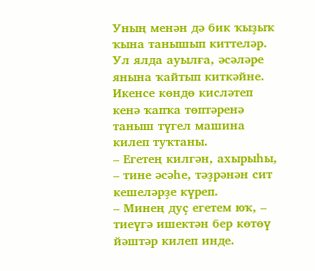Уның менән дә бик ҡыҙыҡ ҡына танышып киттеләр. Ул ялда ауылға, әсәләре янына ҡайтып киткәйне. Икенсе көндө кисләтеп кенә ҡапҡа төптәренә таныш түгел машина килеп туҡтаны.
– Егетең килгән, ахырыһы, – тине әсәһе, тәҙрәнән сит кешеләрҙе күреп.
– Минең дуҫ егетем юҡ, – тиеүгә ишектән бер көтөү йәштәр килеп инде.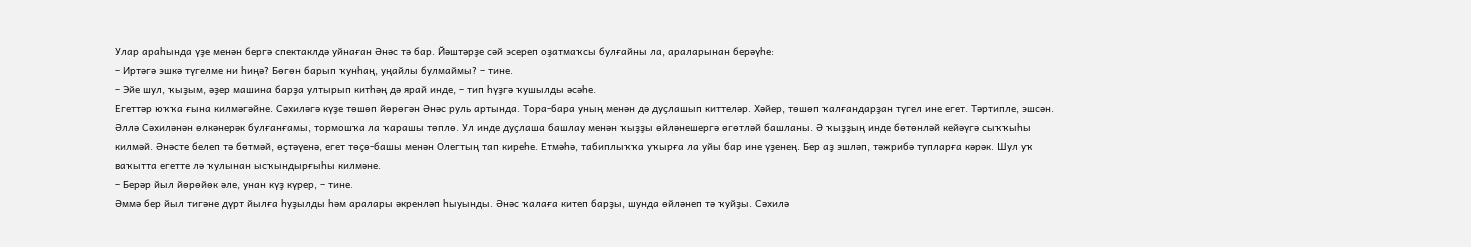Улар араһында үҙе менән бергә спектаклдә уйнаған Әнәс тә бар. Йәштәрҙе сәй эсереп оҙатмаҡсы булғайны ла, араларынан берәүһе:
– Иртәгә эшкә түгелме ни һиңә? Бөгөн барып ҡунһаң, уңайлы булмаймы? – тине.
– Эйе шул, ҡыҙым, әҙер машина барҙа ултырып китһәң дә ярай инде, – тип һүҙгә ҡушылды әсәһе.
Егеттәр юҡҡа ғына килмәгәйне. Сәхиләгә күҙе төшөп йөрөгән Әнәс руль артында. Тора-бара уның менән дә дуҫлашып киттеләр. Хәйер, төшөп ҡалғандарҙан түгел ине егет. Тәртипле, эшсән. Әллә Сәхиләнән өлкәнерәк булғанғамы, тормошҡа ла ҡарашы төплө. Ул инде дуҫлаша башлау менән ҡыҙҙы өйләнешергә өгөтләй башланы. Ә ҡыҙҙың инде бөтөнләй кейәүгә сыҡҡыһы килмәй. Әнәсте белеп тә бөтмәй, өҫтәүенә, егет төҫө-башы менән Олегтың тап киреһе. Етмәһә, табиплыҡҡа уҡырға ла уйы бар ине үҙенең. Бер аҙ эшләп, тәжрибә тупларға кәрәк. Шул уҡ ваҡытта егетте лә ҡулынан ысҡындырғыһы килмәне.
– Берәр йыл йөрөйөк әле, унан күҙ күрер, – тине.
Әммә бер йыл тигәне дүрт йылға һуҙылды һәм аралары әкренләп һыуынды. Әнәс ҡалаға китеп барҙы, шунда өйләнеп тә ҡуйҙы. Сәхилә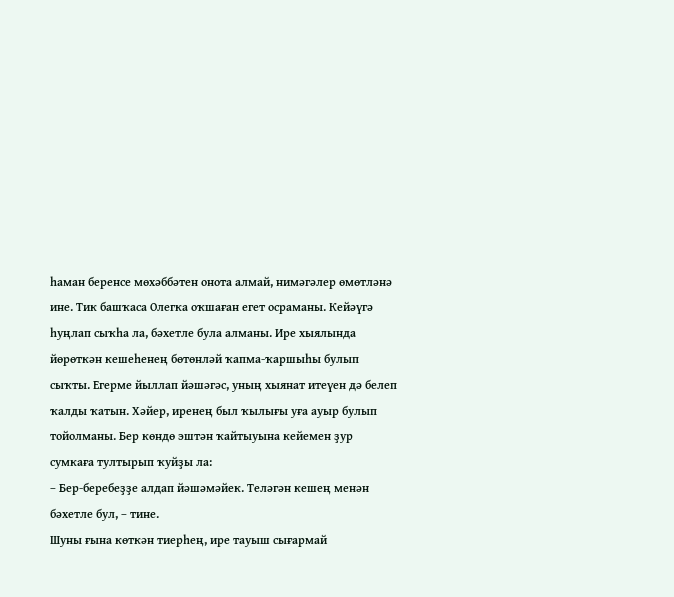һаман беренсе мөхәббәтен онота алмай, нимәгәлер өмөтләнә ине. Тик башҡаса Олегка оҡшаған егет осраманы. Кейәүгә һуңлап сыҡһа ла, бәхетле була алманы. Ире хыялында йөрөткән кешеһенең бөтөнләй ҡапма-ҡаршыһы булып сыҡты. Егерме йыллап йәшәгәс, уның хыянат итеүен дә белеп ҡалды ҡатын. Хәйер, иренең был ҡылығы уға ауыр булып тойолманы. Бер көндө эштән ҡайтыуына кейемен ҙур сумкаға тултырып ҡуйҙы ла:
– Бер-беребеҙҙе алдап йәшәмәйек. Теләгән кешең менән бәхетле бул, – тине.
Шуны ғына көткән тиерһең, ире тауыш сығармай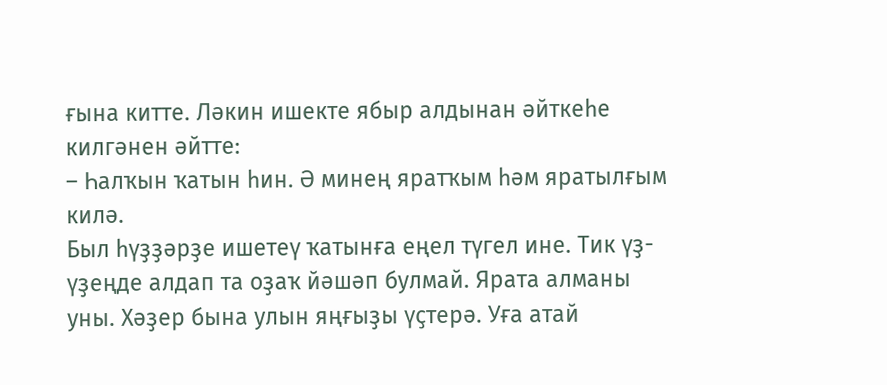ғына китте. Ләкин ишекте ябыр алдынан әйткеһе килгәнен әйтте:
– Һалҡын ҡатын һин. Ә минең яратҡым һәм яратылғым килә.
Был һүҙҙәрҙе ишетеү ҡатынға еңел түгел ине. Тик үҙ-үҙеңде алдап та оҙаҡ йәшәп булмай. Ярата алманы уны. Хәҙер бына улын яңғыҙы үҫтерә. Уға атай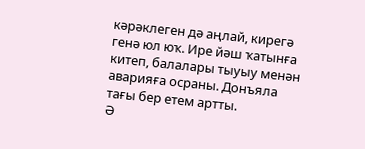кәрәклеген дә аңлай, кирегә генә юл юҡ. Ире йәш ҡатынға китеп, балалары тыуыу менән аварияға осраны. Донъяла тағы бер етем артты.
Ә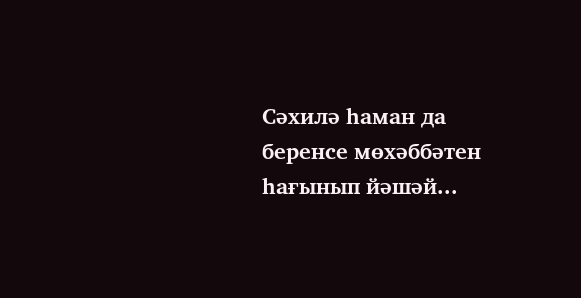Сәхилә һаман да беренсе мөхәббәтен һағынып йәшәй...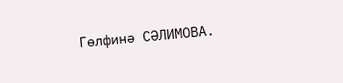Гөлфинә СӘЛИМОВА.